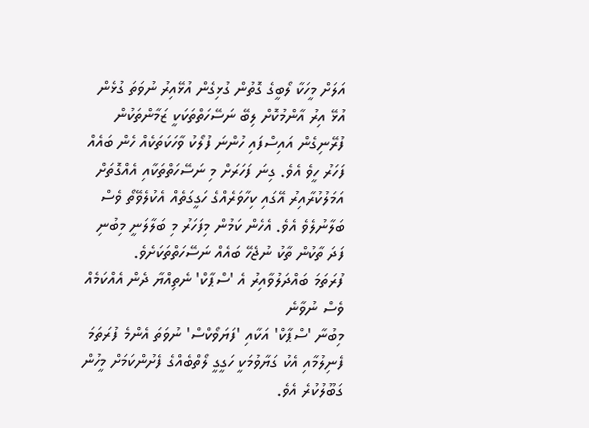އަލަށް މީހަކާ ލޯބީގެ ގޮތުން ގުޅިގެން އުޅޭއިރު ނުވަތަ ގުޅެން އުޅޭ އިރު އާންމުކޮށް ލިބޭ ނަސޭހަތްތަކަކީ ޒަމާންތަކުން ފުރޭނިގެން އައިސްފައި ހުންނަ ފުލޯކު ވާހަކަތަކެއް ހެން ބައެއް ފަހަރު ހީވެ އެވެ. ގިނަ ފަހަރަށް މި ނަސޭހަތްތަކާއި އެއްގޮތަށް އަމަލުކުރާއިރު އޭގައި ކިހާވަރެއްގެ ހަގީގަތެއް އެކުލެވޭތޯ ވެސް ބަލާނުލެވެ އެވެ. އެހެން ކަމުން މިފަހަރު މި ބަލާލަނީ މިބުނި ފަދަ ތާކުން ތާކު ނުޖެހޭ ބައެއް ނަސޭހަތްތަކަށެވެ.
ފުރަތަމަ ބައްދަލުވާއިރު އެ 'ސްޕާކް' ނެތިއްޔާ ދެން އެއްކަމެއް ވެސް ނުވާނެ
މިބުނާ 'ސްޕާކް' އަކާއި 'ފަޔަވޯކްސް' ނުވަތަ އެންމެ ފުރަތަމަ ފެނިލުމާއި އެކު ގަޔާވުމަކީ ހަގީގީ ލޯތްބެއްގެ ފެށުންކަމަށް މީހުން ގަބޫލުކުރެ އެވެ.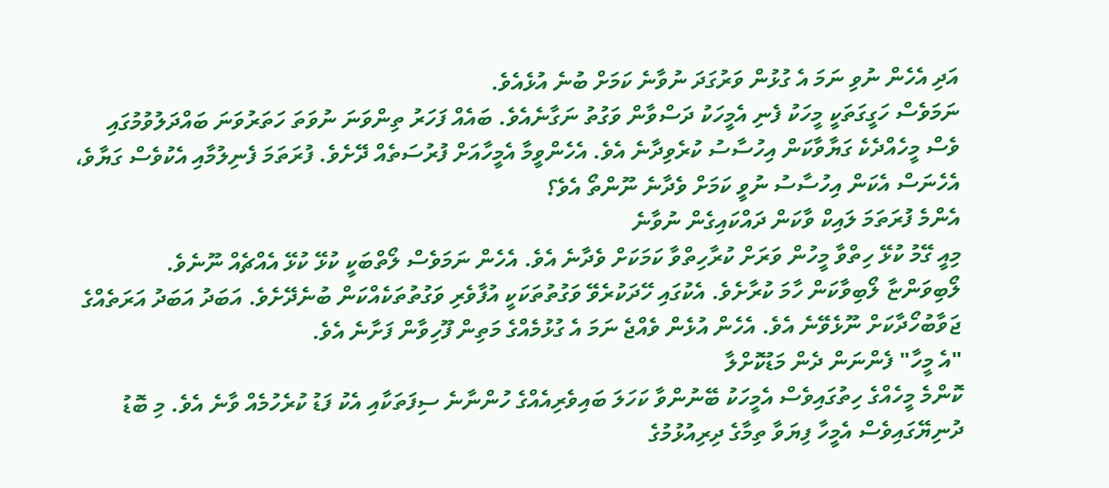އަދި އެހެން ނުވި ނަމަ އެ ގުޅުން ވަރުގަދަ ނުވާނެ ކަމަށް ބުނެ އުޅެއެވެ.
ނަމަވެސް ހަގީގަތަކީ މީހަކު ފެނި އެމީހަކު ދަސްވާން ވަގުތު ނަގާނެއެވެ. ބައެއް ފަހަރު ތިންވަނަ ނުވަތަ ހަތަރުވަނަ ބައްދަލުވުމުގައި ވެސް މީހެއްދެކެ ގަޔާވާކަން އިހުސާސު ކުރެވިދާނެ އެވެ. އެހެންވީމާ އެމީހާއަށް ފުރުސަތެއް ދޭށެވެ. ފުރަތަމަ ފެނިލުމާއި އެކުވެސް ގަޔާވެ، އެހެނަސް އެކަން އިހުސާސު ނުވީ ކަމަށް ވެދާނެ ނޫންތޯ އެވެ؟
އެންމެ ފުރަތަމަ ލައިކް ވާކަން ދައްކައިގެން ނުވާނެ
މިއީ ގޭމު ކުޅޭ ހިތްވާ މީހުން ވަރަށް ކުރާހިތްވާ ކަމަކަށް ވެދާނެ އެވެ. އެހެން ނަމަވެސް ލޯތްބަކީ ކުޅޭ ކުޅޭ އެއްޗެއް ނޫނެވެ.
ލޯބިވަންޏާ ލޯބިވާކަން ހާމަ ކުރާށެވެ. އެކުގައި ހޭދަކުރެވޭ ވަގުތުތަކަކީ އުފާވެރި ވަގުތުތަކެއްކަން ބުނެދޭށެވެ. އަބަދު އަބަދު އަރަތެއްގެ ޖަވާބުހޯދާކަށް ނޫޅެވޭނެ އެވެ. އެހެން އުޅެން ވެއްޖެ ނަމަ އެ ގުޅުމެއްގެ މަތިން ފޫހިވާން ފަށާނެ އެވެ.
"އެ މީހާ" ފެންނަން ދެން މަޑުކޮށްލާ
ކޮންމެ މީހެއްގެ ހިތުގައިވެސް އެމީހަކު ބޭނުންވާ ކަހަލަ ބައިވެރިއެއްގެ ހުންނާނެ ސިފަތަކާއި އެކު ފަޑު ކުރެހުމެއް ވާނެ އެވެ. މި ބޮޑު ދުނިޔޭގައިވެސް އެމީހާ ފިޔަވާ ތިމާގެ ދިރިއުޅުމުގެ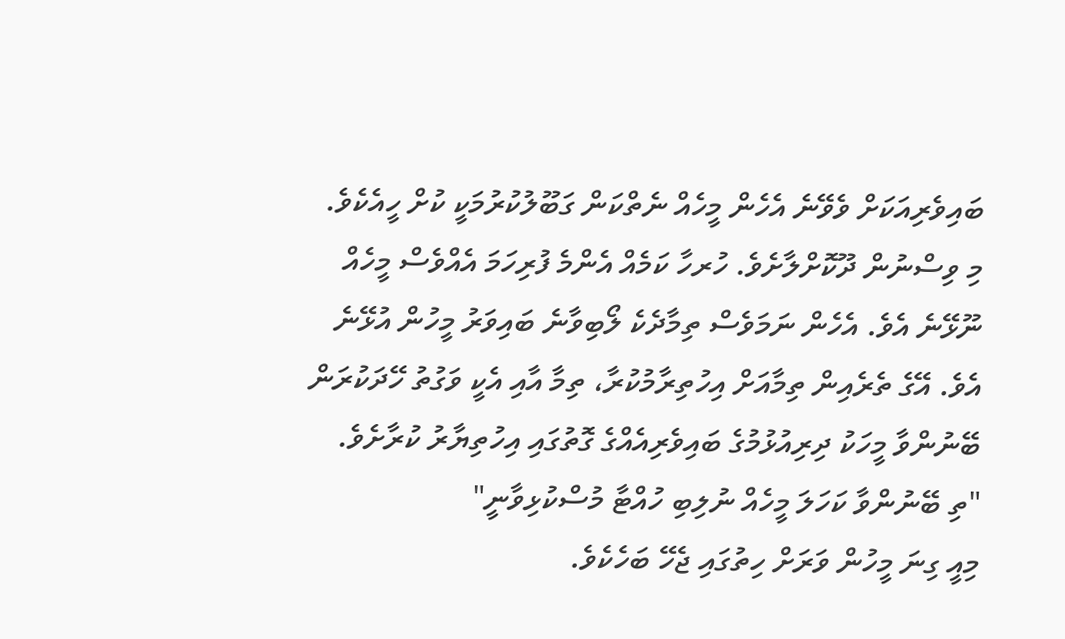ބައިވެރިއަކަށް ވެވޭނެ އެހެން މީހެއް ނެތްކަން ގަބޫލުކުރުމަކީ ކުށް ހީއެކެވެ.
މި ވިސްނުން ދޫކޮށްލާށެވެ. ހުރހާ ކަމެއް އެންމެ ފުރިހަމަ އެއްވެސް މީހެއް ނޫޅޭނެ އެވެ. އެހެން ނަމަވެސް ތިމާދެކެ ލޯބިވާނެ ބައިވަރު މީހުން އުޅޭނެ އެވެ. އޭގެ ތެރެއިން ތިމާއަށް އިހުތިރާމުކުރާ، ތިމާ އާއި އެކީ ވަގުތު ހޭދަކުރަން ބޭނުންވާ މީހަކު ދިރިއުޅުމުގެ ބައިވެރިއެއްގެ ގޮތުގައި އިހުތިޔާރު ކުރާށެވެ.
"ތި ބޭނުންވާ ކަހަލަ މީހެއް ނުލިބި ހުއްޓާ މުސްކުޅިވާނީ"
މިއީ ގިނަ މީހުން ވަރަށް ހިތުގައި ޖެހޭ ބަހެކެވެ.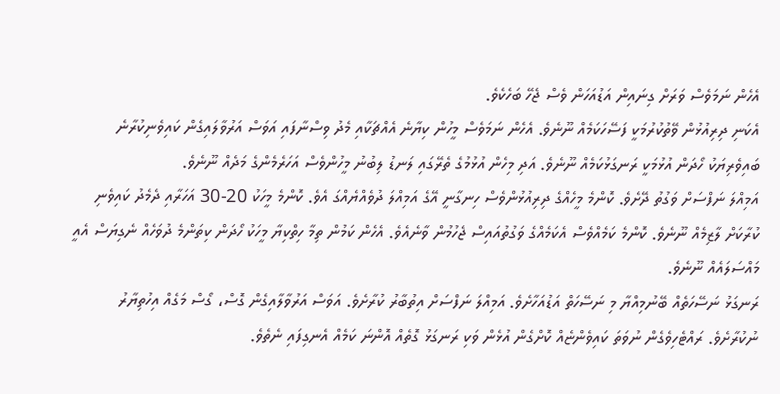އެހެން ނަމަވެސް ވަރަށް ގިނައިން އަޑުއަހަން ވެސް ޖެހޭ ބަހެކެވެ.
އެކަނި ދިރިއުޅުން ވޭތުކުރުމަކީ ފަސޭހަކަމެއް ނޫނެވެ. އެހެން ނަމަވެސް މީހުން ކިޔާނެ އެއްޗަކާއި މެދު ވިސްނާފައި އަވަސް އަރުވާލައިގެން ކައިވެނިކުރާނެ ބައިވެރިޔަކު ހޯދަން އުޅުމަކީ ރަނގަޅުކަމެއް ނޫނެވެ. އަދި މިހެން އުޅުމުގެ ތެރޭގައި ލަނޑު ލިބުނު މީހުންވެސް އަހަރެމެންގެ މަދެއް ނޫނެވެ.
އަމިއްލަ ނަފްސަށް ވަގުތު ދޭށެވެ. ކޮންމެ މީހެއްގެ ދިރިއުޅުންވެސް ހިނގާނީ އޭގެ އަމިއްލަ ދުވެއްޔެއްގަ އެވެ. ކޮންމެ މީހަކު 20-30 އަހަރާއި ދެމެދު ކައިވެނި ކުރާކަށް ލާޒިމެއް ނޫނެވެ. ކޮންމެ ކަމެއްވެސް އެކަމެއްގެ ވަގުތުއައިސް ޖެހުމުން ވާނެއެވެ. އެހެން ކަމުން ތިމާ ހިތްކިޔާ މީހަކު ހޯދަން ކިތަންމެ ދުވަހެއް ނެގިޔަސް އެއީ މައްސަލައެއް ނޫނެވެ.
ރަނގަޅު ނަސޭހަތެއް ބޭނުމިއްޔާ މި ނަސޭހަތް އަޑުއަހާށެވެ. އަމިއްލަ ނަފްސަށް އިތުބާރު ކުރާށެވެ. އަވަސް އަރުވާލާއިގެން ގޮސް، ގޯސް މަގެއް އިހުތިޔާރު ނުކުރާށެވެ. ރައްޓެހިވެގެން ނުވަތަ ކައިވެންޏެއް ކޮށްގެން އުޅެން ވަކި ރަނގަޅު ގޮތެއް އޮންނަ ކަމެއް އެނގިފައި ނެތެވެ.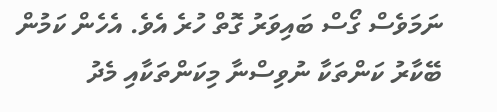ނަމަވެސް ގޯސް ބައިވަރު ގޮތް ހުރެ އެވެ. އެހެން ކަމުން ބޭކާރު ކަންތަކާ ނުވިސްނާ މިކަންތަކާއި މެދު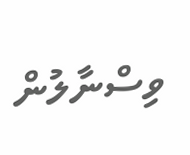ވިސްނާލުން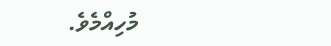މުހިއްމެވެ.